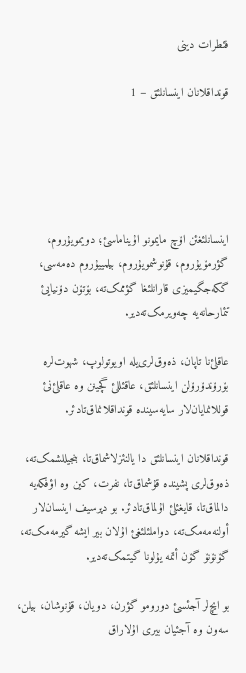فئطرات دینی

قونداقلانان اینسانلئق – 1





اینسانلئغئن اۆچ مایمونو اۇیناماسئ؛ دویمویۇروم، گؤرمۆیۇروم، قۇنوشمویۇروم، بیلمییۇروم دەمەسی، گکەجگیمیزی قارانلئغا گؤممک‌تە، بۆتۆن دۆنیایئ تئمارحانەیە چەویرمک‌تەدیر.

عاقلئ‌نا تاپان، ذەوق‌لری‌یلە اویوتولوپ، شهوت‌لرە بۆرۆندۆرۆلن اینسانلئق، عاقئللئ گچینن وە عاقلئ‌نئ قوللانمایان‌لار سایەسیندە قونداقلانماق‌تادئر.

قونداقلانان اینسانلئق دا یالنئزلاشماق‌تا، بنجیللشمک‌تە، ذەوق‌لری پشیندە قۇشماق‌تا، نفرت، کین وە اؤفکەیە دالماق‌تا، قایغئلئ اۇلماق‌تادئر. بو دپرسیف اینسان‌لار أولنەمەمک‌تە، دواملئلئغئ اۇلان بیر ایشە گیرمەمک‌تە، گۆنۆنۆ گۆن أتمە یۇلونا گیتمک‌تەدیر.

بو ایچ‌لر آجئسئ دورومو گؤرن، دویان، قۇنوشان، بیلن، سەون وە آجئیان بیری اۇلاراق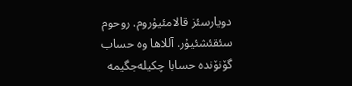دویارسئز قالامئیۇروم. روحوم سئقئشئیۇر. آللاها وە حساب گۆنۆندە حسابا چکیلەجگیمە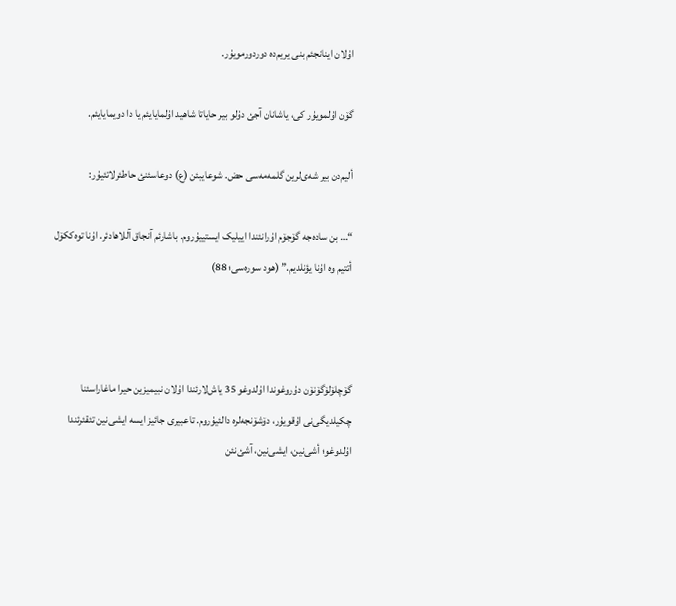اۇلان اینانجئم بنی یریم‌دە دوردورمویۇر.

گۆن اۇلمویۇر کی، یاشانان آجئ دۇلو بیر حایاتا شاهید اۇلمایایئم یا دا دویمایایئم.

ألیم‌دن بیر شەی‌لرین گلمەمەسی حض. شوعایبئن (ع) دوعاسئنئ حاطئرلاتئیۇر:

“… بن سادەجە گۆجۆم اۇرانئندا اییلیک ایستییۇروم. باشارئم آنجاق آللاهادئر. اۇنا توەککۆل أتتیم وە اۇنا یؤنلدیم.” (هود سورەسی؛ 88)



گۆچلۆلۆگۆنۆن دۇروغوندا اۇلدوغو 35 یاش‌لارئندا اۇلان نبیمیزین حیرا ماغاراسئنا چکیلدیگی‌نی اۇقویۇر، دۆشۆنجەلرە دالئیۇروم. تاعبیری جائیز ایسە ایشی‌نین تئقئرئندا اۇلدوغو؛ أشی‌نین، ایشی‌نین، آشئ‌نئن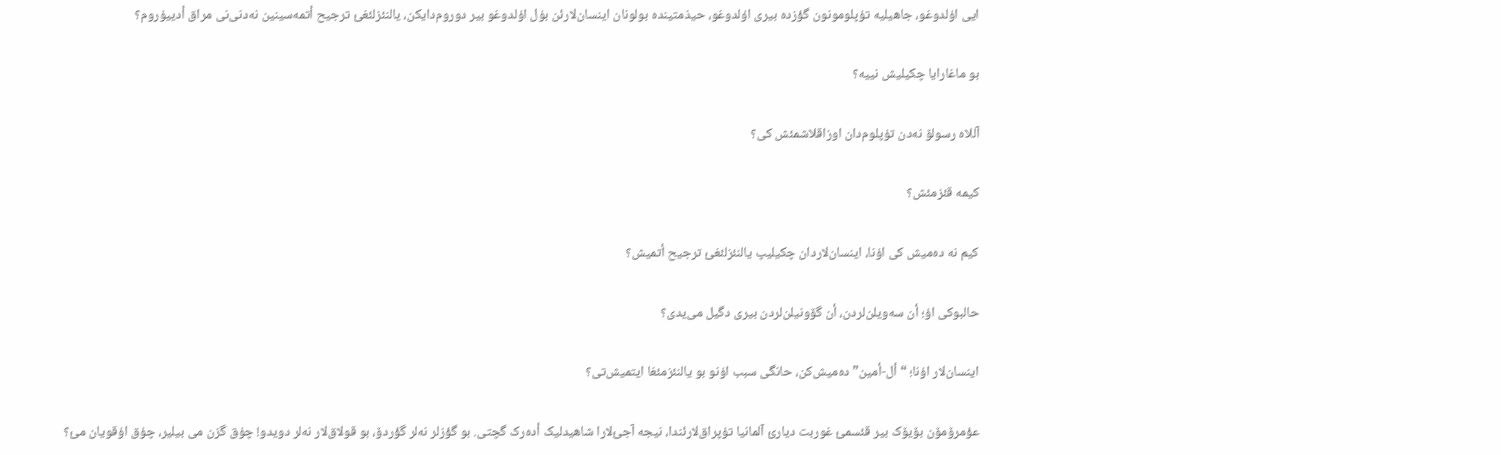ایی اۇلدوغو، جاهیلیە تۇپلومونون گؤزدە بیری اۇلدوغو، حیذمتیندە بولونان اینسان‌لارئن بۇل اۇلدوغو بیر دوروم‌دایکن، یالنئزلئغئ ترجیح أتمەسینین نەدنی‌نی مراق أدییۇروم؟

بو ماغارایا چکیلیش نییە؟

آللاە رسولۆ نەدن تۇپلوم‌دان اوزاقلاشمئش کی؟

کیمە قئزمئش؟

کیم نە دەمیش کی اۇنا، اینسان‌لاردان چکیلیپ یالنئزلئغئ ترجیح أتمیش؟

حالبوکی اۇ؛ أن سەویلن‌لردن، أن گۆونیلن‌لردن بیری دگیل می‌یدی؟

اینسان‌لار اۇنا؛ “أل-أمین” دەمیش‌کن، حانگی سبب اۇنو بو یالنئزمئغا ایتمیش‌تی؟

عؤمرۆمۆن بۆیۆک بیر قئسمئ غوربت دیارئ آلمانیا تۇپراق‌لارئندا، نیجە آجئ‌لارا شاهیدلیک أدەرک گچتی. بو گؤزلر نەلر گؤردۆ، بو قولاق‌لار نەلر دویدو! چۇق گزن می بیلیر، چۇق اۇقویان مئ؟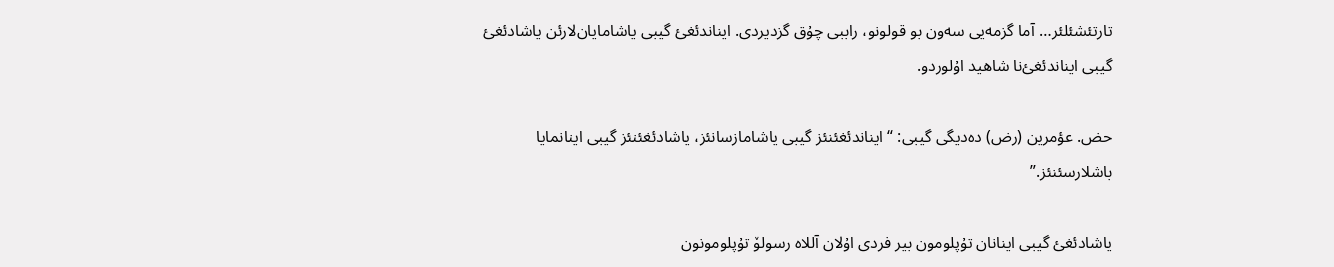تارتئشئلئر… آما گزمەیی سەون بو قولونو، راببی چۇق گزدیردی. ایناندئغئ گیبی یاشامایان‌لارئن یاشادئغئ گیبی ایناندئغئ‌نا شاهید اۇلوردو.

حض. عؤمرین (رض) دەدیگی گیبی: “ایناندئغئنئز گیبی یاشامازسانئز، یاشادئغئنئز گیبی اینانمایا باشلارسئنئز.”

یاشادئغئ گیبی اینانان تۇپلومون بیر فردی اۇلان آللاە رسولۆ تۇپلومونون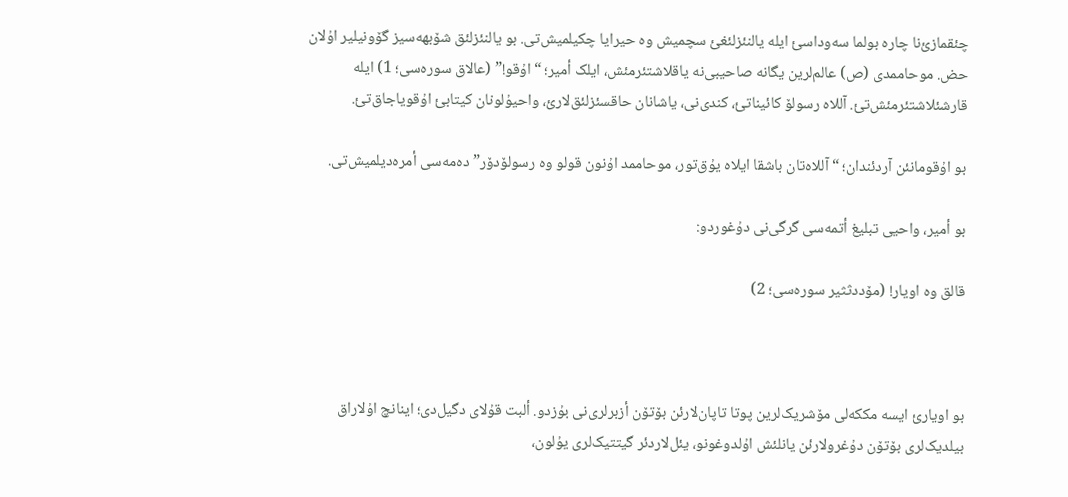چئقمازئ‌نا چارە بولما سەوداسئ ایلە یالنئزلئغئ سچمیش وە حیرایا چکیلمیش‌تی. بو یالنئزلئق شۆبهەسیز گۆونیلیر اۇلان حض. موحاممدی (ص) عالم‌لرین یگانە صاحیبی‌نە یاقلاشتئرمئش، ایلک أمیر؛ “اۇقو!” (عالاق سورەسی؛ 1) ایلە قارشئلاشتئرمئش‌تئ. آللاە رسولۆ کائیناتئ، کندی‌نی، یاشانان حاقسئزلئق‌لارئ، واحیۇلونان کیتابئ اۇقویاجاق‌تئ.

بو اۇقومانئن آردئندان؛ “آللاەتان باشقا ایلاە یۇق‌تور، موحاممد اۇنون قولو وە رسولۆدۆر” دەمەسی أمرەدیلمیش‌تی.

بو أمیر، واحیی تبلیغ أتمەسی گرگی‌نی دۇغوردو:

قالق وە اویار! (مۆددثثیر سورەسی؛ 2)



بو اویارئ ایسە مککەلی مۆشریک‌لرین پوتا تاپان‌لارئن بۆتۆن أزبرلری‌نی بۇزدو. ألبت قۇلای دگیل‌دی؛ اینانچ اۇلاراق بیلدیک‌لری بۆتۆن دۇغرولارئن یانلئش اۇلدوغونو، یئل‌لاردئر گیتتیک‌لری یۇلون،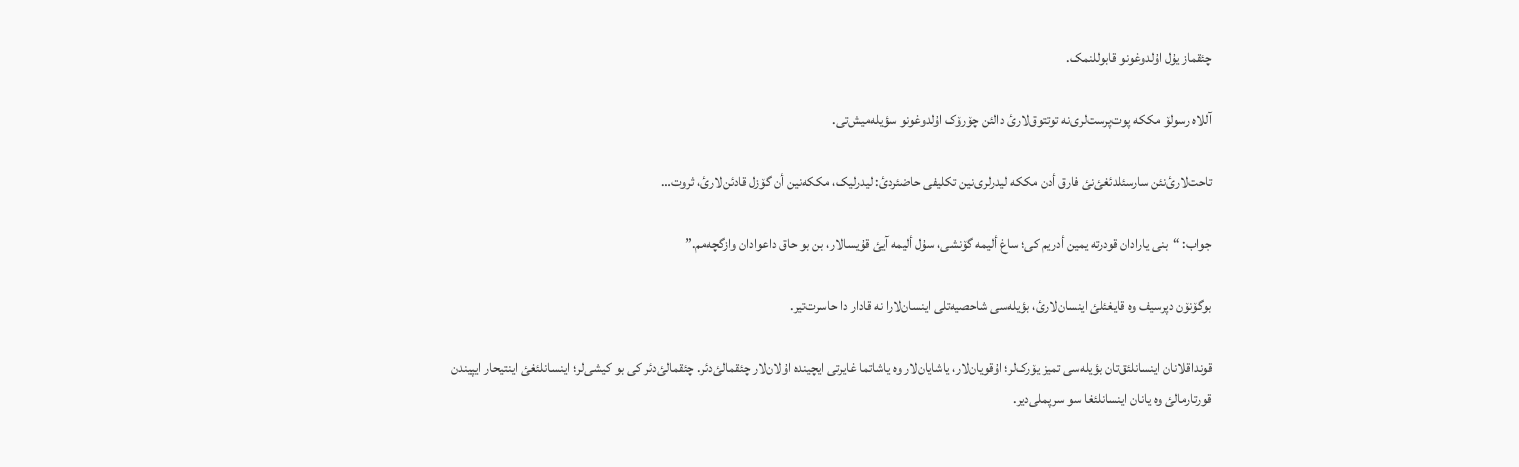چئقماز یۇل اۇلدوغونو قابوللنمک.

آللاە رسولۆ مککە پوت‌پرست‌لری‌نە توتتوق‌لارئ دالئن چۆرۆک اۇلدوغونو سؤیلەمیش‌تی.

تاحت‌لارئ‌نئن سارسئلدئغئ‌نئ فارق أدن مککە لیدرلری‌نین تکلیفی حاضئردئ: لیدرلیک، مککەنین أن گۆزل قادئن‌لارئ، ثروت…

جواب: “بنی یارادان قودرتە یمین أدریم کی؛ ساغ ألیمە گۆنشی، سۇل ألیمە آیئ قۇیسالار، بن بو حاق داعوادان وازگچەمم.”

بوگۆنۆن دپرسیف وە قایغئلئ اینسان‌لارئ، بؤیلەسی شاحصیەتلی اینسان‌لارا نە قادار دا حاسرت‌تیر.

قونداقلانان اینسانلئق‌تان بؤیلەسی تمیز یۆرک‌لر؛ اۇقویان‌لار، یاشایان‌لار وە یاشاتما غایرتی ایچیندە اۇلان‌لار چئقمالئ‌دئر. چئقمالئ‌دئر کی بو کیشی‌لر؛ اینسانلئغئ اینتیحار ایپیندن قورتارمالئ وە یانان اینسانلئغا سو سرپملی‌دیر.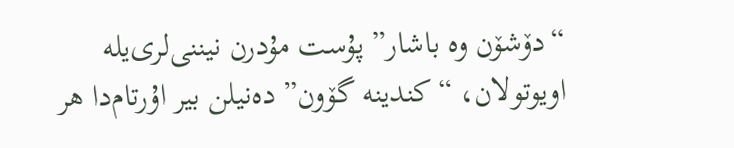“دۆشۆن وە باشار” پۇست مۇدرن نیننی‌لری‌یلە اویوتولان، “کندینە گۆون” دەنیلن بیر اۇرتام‌دا هر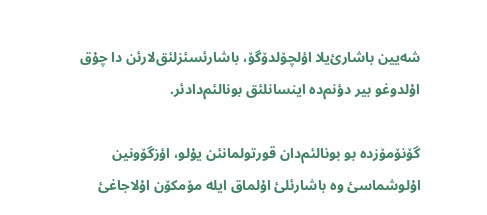شەیین باشارئ‌یلا اؤلچۆلدۆگۆ، باشارئسئزلئق‌لارئن دا چۇق اۇلدوغو بیر دؤنم‌دە اینسانلئق بونالئم‌دادئر.

گۆنۆمۆزدە بو بونالئم‌دان قورتولمانئن یۇلو، اؤزگۆونین اۇلوشماسئ وە باشارئلئ اۇلماق ایلە مۆمکۆن اۇلاجاغئ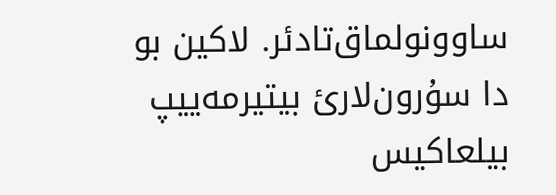ساوونولماق‌تادئر. لاکین بو دا سۇرون‌لارئ بیتیرمەییپ بیلعاکیس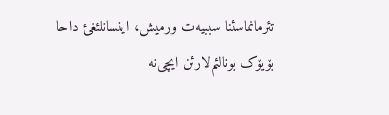تئرمانماسئنا سببیەت ورمیش، اینسانلئغئ داحا بۆیۆک بونالئم‌لارئن ایچی‌نە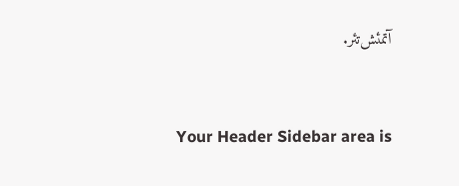آتمئش‌تئر.



Your Header Sidebar area is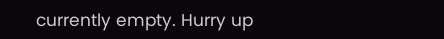currently empty. Hurry up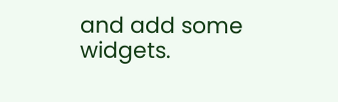and add some widgets.